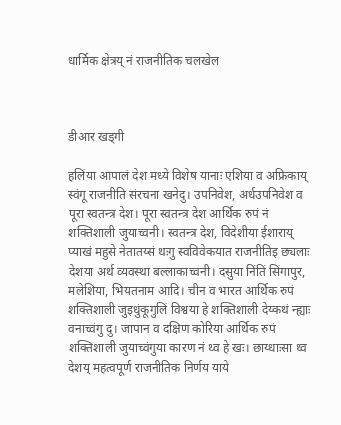धार्मिक क्षेत्रय् नं राजनीतिक चलखेल



डीआर खड्गी

हलिंया आपालं देश मध्ये विशेष यानाः एशिया व अफ्रिकाय् स्वंगू राजनीति संरचना खनेदु। उपनिवेश, अर्धउपनिवेश व पूरा स्वतन्त्र देश। पूरा स्वतन्त्र देश आर्थिक रुपं नं शक्तिशाली जुयाच्वनी। स्वतन्त्र देश, विदेशीया ईशाराय् प्याखं महुसे नेतातय्सं थःगु स्वविवेकयात राजनीतिइ छ्यलाः देशया अर्थ व्यवस्था बल्लाकाच्वनी। दसुया निंतिं सिंगापुर, मलेशिया, भियतनाम आदि। चीन व भारत आर्थिक रुपं शक्तिशाली जुइधुंकूगुलिं विश्वया हे शक्तिशाली देय्कथं न्ह्याः वनाच्वंगु दु। जापान व दक्षिण कोरिया आर्थिक रुपं शक्तिशाली जुयाच्वंगुया कारण नं थ्व हे खः। छाय्धाःसा थ्व देशय् महत्वपूर्ण राजनीतिक निर्णय याये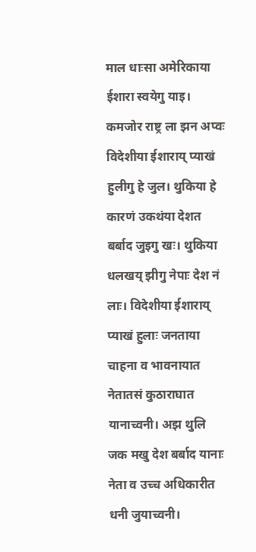माल धाःसा अमेरिकाया ईशारा स्वयेगु याइ। कमजोर राष्ट्र ला झन अप्वः विदेशीया ईशाराय् प्याखं हुलीगु हे जुल। थुकिया हे कारणं उकथंया देशत बर्बाद जुइगु खः। थुकिया धलखय् झीगु नेपाः देश नं लाः। विदेशीया ईशाराय् प्याखं हुलाः जनताया चाहना व भावनायात नेतातसं कुठाराघात यानाच्वनी। अझ थुलि जक मखु देश बर्बाद यानाः नेता व उच्च अधिकारीत धनी जुयाच्वनी।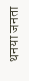थनया जनता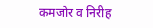कमजोर व निरीह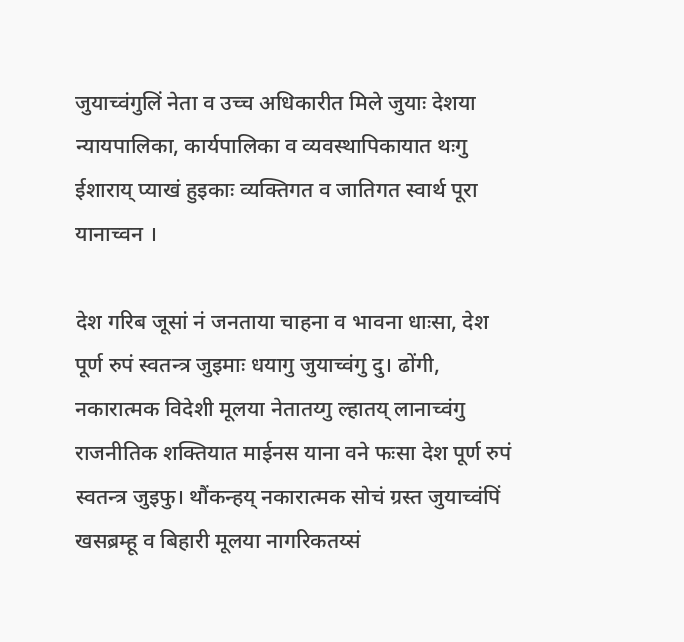जुयाच्वंगुलिं नेता व उच्च अधिकारीत मिले जुयाः देशया न्यायपालिका, कार्यपालिका व व्यवस्थापिकायात थःगु ईशाराय् प्याखं हुइकाः व्यक्तिगत व जातिगत स्वार्थ पूरा यानाच्वन ।

देश गरिब जूसां नं जनताया चाहना व भावना धाःसा, देश पूर्ण रुपं स्वतन्त्र जुइमाः धयागु जुयाच्वंगु दु। ढोंगी, नकारात्मक विदेशी मूलया नेतातय्गु ल्हातय् लानाच्वंगु राजनीतिक शक्तियात माईनस याना वने फःसा देश पूर्ण रुपं स्वतन्त्र जुइफु। थौंकन्हय् नकारात्मक सोचं ग्रस्त जुयाच्वंपिं खसब्रम्हू व बिहारी मूलया नागरिकतय्सं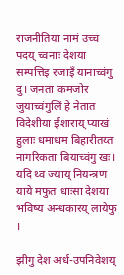राजनीतिया नामं उच्च पदय् च्वनाः देशया सम्पत्तिइ रजाइँ यानाच्वंगु दु। जनता कमजोर जुयाच्वंगुलिं हे नेतात विदेशीया ईशाराय् प्याखं हुलाः धमाधम बिहारीतय्त नागरिकता बियाच्वंगु खः। यदि थ्व ज्याय् नियन्त्रण याये मफुत धाःसा देशया भविष्य अन्धकारय् लायेफु ।

झीगु देश अर्ध-उपनिवेशय्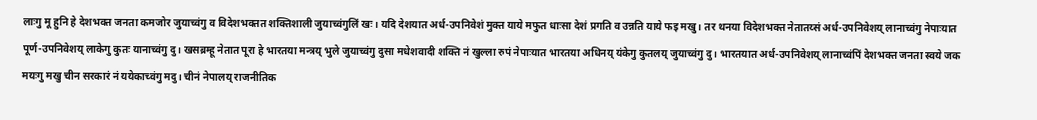लाःगु मू हुनि हे देशभक्त जनता कमजोर जुयाच्वंगु व विदेशभक्तत शक्तिशाली जुयाच्वंगुलिं खः। यदि देशयात अर्ध-उपनिवेशं मुक्त याये मफुत धाःसा देशं प्रगति व उन्नति याये फइ मखु। तर थनया विदेशभक्त नेतातय्सं अर्ध-उपनिवेशय् लानाच्वंगु नेपाःयात पूर्ण-उपनिवेशय् लाकेगु कुतः यानाच्वंगु दु। खसब्रम्हू नेतात पूरा हे भारतया मन्त्रय् भुले जुयाच्वंगु दुसा मधेशवादी शक्ति नं खुल्ला रुपं नेपाःयात भारतया अधिनय् यंकेगु कुतलय् जुयाच्वंगु दु। भारतयात अर्ध-उपनिवेशय् लानाच्वंपिं देशभक्त जनता स्वये जक मयःगु मखु चीन सरकारं नं ययेकाच्वंगु मदु। चीनं नेपालय् राजनीतिक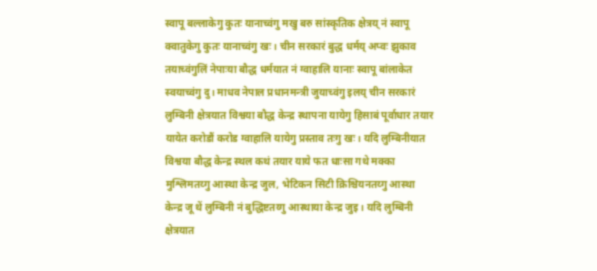स्वापू बल्लाकेगु कुतः यानाच्वंगु मखु बरु सांस्कृतिक क्षेत्रय् नं स्वापू क्वातुकेगु कुतः यानाच्वंगु खः। चीन सरकारं बुद्ध धर्मय् अप्वः झुकाव तयाच्वंगुलिं नेपाःया बौद्ध धर्मयात नं ग्वाहालि यानाः स्वापू बांलाकेत स्वयाच्वंगु दु। माधव नेपाल प्रधानमन्त्री जुयाच्वंगु इलय् चीन सरकारं लुम्बिनी क्षेत्रयात विश्वया बौद्ध केन्द्र स्थापना यायेगु हिसाबं पूर्वाधार तयार यायेत करोडौं करोड ग्वाहालि यायेगु प्रस्ताव तःगु खः। यदि लुम्बिनीयात विश्वया बौद्ध केन्द्र स्थल कथं तयार याये फत धाःसा गथे मक्का मुश्लिमतय्गु आस्था केन्द्र जुल, भेटिकन सिटी क्रिश्चियनतय्गु आस्था केन्द्र जू थें लुम्बिनी नं बुद्धिष्टतय्गु आस्थाया केन्द्र जुइ। यदि लुम्बिनी क्षेत्रयात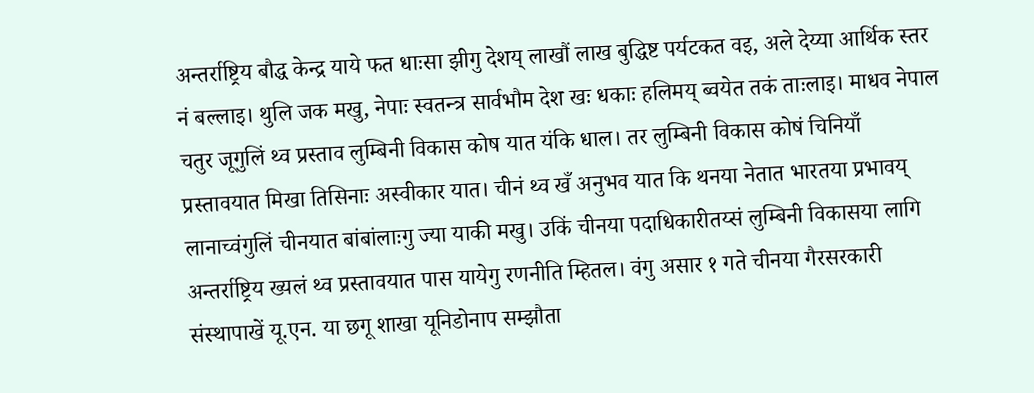अन्तर्राष्ट्रिय बौद्ध केन्द्र याये फत धाःसा झीगु देशय् लाखौं लाख बुद्धिष्ट पर्यटकत वइ, अले देय्या आर्थिक स्तर नं बल्लाइ। थुलि जक मखु, नेपाः स्वतन्त्र सार्वभौम देश खः धकाः हलिमय् ब्वयेत तकं ताःलाइ। माधव नेपाल चतुर जूगुलिं थ्व प्रस्ताव लुम्बिनी विकास कोष यात यंकि धाल। तर लुम्बिनी विकास कोषं चिनियाँ प्रस्तावयात मिखा तिसिनाः अस्वीकार यात। चीनं थ्व खँ अनुभव यात कि थनया नेतात भारतया प्रभावय् लानाच्वंगुलिं चीनयात बांबांलाःगु ज्या याकी मखु। उकिं चीनया पदाधिकारीतय्सं लुम्बिनी विकासया लागि अन्तर्राष्ट्रिय ख्यलं थ्व प्रस्तावयात पास यायेगु रणनीति म्हितल। वंगु असार १ गते चीनया गैरसरकारी संस्थापाखें यू.एन. या छगू शाखा यूनिडोनाप सम्झौता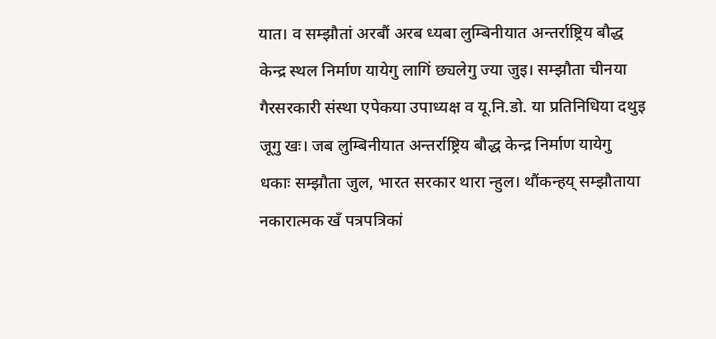यात। व सम्झौतां अरबौं अरब ध्यबा लुम्बिनीयात अन्तर्राष्ट्रिय बौद्ध केन्द्र स्थल निर्माण यायेगु लागिं छ्यलेगु ज्या जुइ। सम्झौता चीनया गैरसरकारी संस्था एपेकया उपाध्यक्ष व यू.नि.डो. या प्रतिनिधिया दथुइ जूगु खः। जब लुम्बिनीयात अन्तर्राष्ट्रिय बौद्ध केन्द्र निर्माण यायेगु धकाः सम्झौता जुल, भारत सरकार थारा न्हुल। थौंकन्हय् सम्झौताया नकारात्मक खँ पत्रपत्रिकां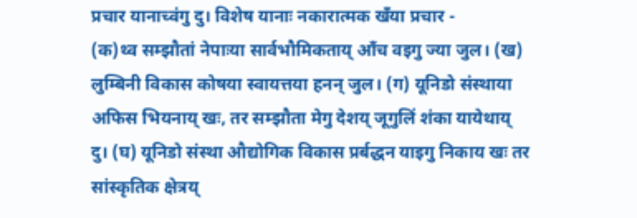प्रचार यानाच्वंगु दु। विशेष यानाः नकारात्मक खँया प्रचार -
(क)थ्व सम्झौतां नेपाःया सार्वभौमिकताय् आँच वइगु ज्या जुल। (ख) लुम्बिनी विकास कोषया स्वायत्तया हनन् जुल। (ग) यूनिडो संस्थाया अफिस भियनाय् खः, तर सम्झौता मेगु देशय् जूगुलिं शंका यायेथाय् दु। (घ) यूनिडो संस्था औद्योगिक विकास प्रर्बद्धन याइगु निकाय खः तर सांस्कृतिक क्षेत्रय्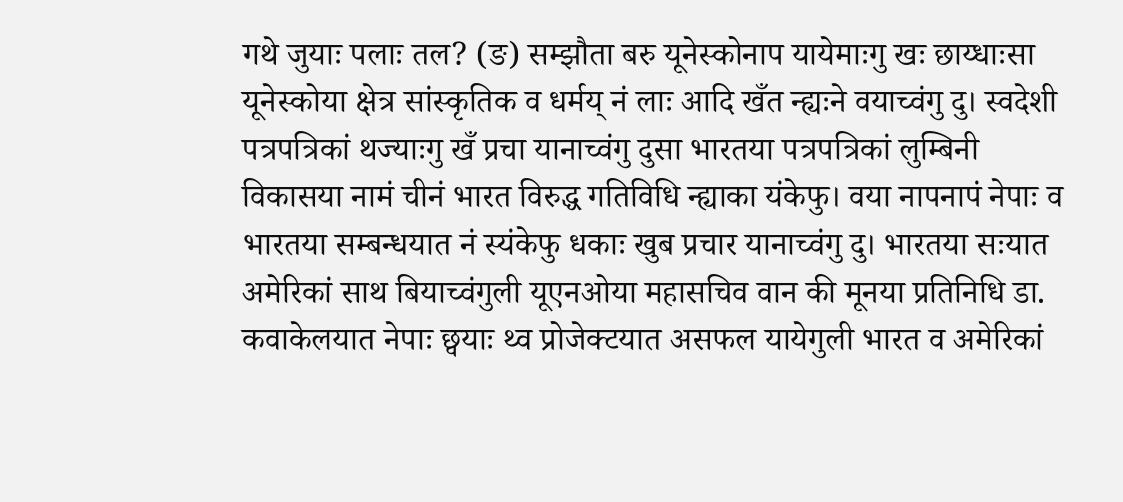गथे जुयाः पलाः तल? (ङ) सम्झौता बरु यूनेस्कोनाप यायेमाःगु खः छाय्धाःसा यूनेस्कोया क्षेत्र सांस्कृतिक व धर्मय् नं लाः आदि खँत न्ह्यःने वयाच्वंगु दु। स्वदेशी पत्रपत्रिकां थज्याःगु खँ प्रचा यानाच्वंगु दुसा भारतया पत्रपत्रिकां लुम्बिनी विकासया नामं चीनं भारत विरुद्ध गतिविधि न्ह्याका यंकेफु। वया नापनापं नेपाः व भारतया सम्बन्धयात नं स्यंकेफु धकाः खुब प्रचार यानाच्वंगु दु। भारतया सःयात अमेरिकां साथ बियाच्वंगुली यूएनओया महासचिव वान की मूनया प्रतिनिधि डा. कवाकेलयात नेपाः छ्वयाः थ्व प्रोजेक्टयात असफल यायेगुली भारत व अमेरिकां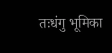तःधंगु भूमिका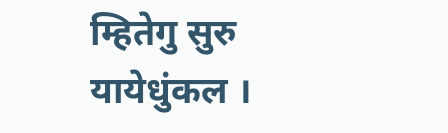म्हितेगु सुरु यायेधुंकल ।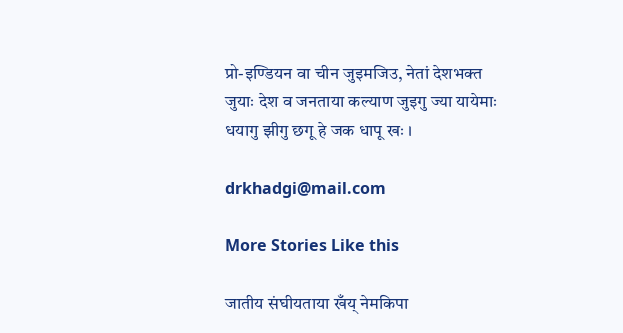प्रो-इण्डियन वा चीन जुइमजिउ, नेतां देशभक्त जुयाः देश व जनताया कल्याण जुइगु ज्या यायेमाः धयागु झीगु छगू हे जक धापू खः ।

drkhadgi@mail.com

More Stories Like this

जातीय संघीयताया खँय् नेमकिपा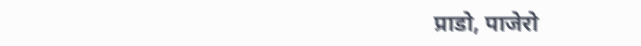प्राडो, पाजेरो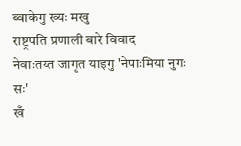ब्वाकेगु ख्यः मखु
राष्ट्रपति प्रणाली बारे विवाद
नेवाःतय्त जागृत याइगु 'नेपाःमिया नुगः सः'
खँ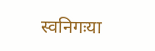स्वनिगःया